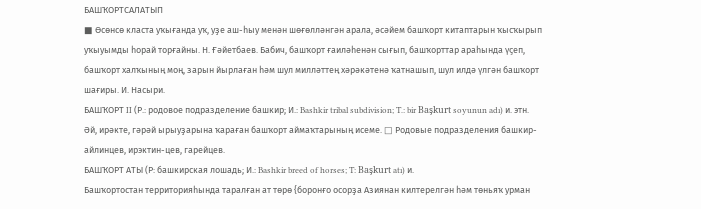БАШҠОРТСАЛАТЫП
■ Өсөнсө класта уҡығанда уҡ, уҙе аш-һыу менән шөғөлләнгән арала, әсәйем башҡорт китаптарын ҡысҡырып уҡыуымды һорай торғайны. Н. Ғәйетбаев. Бабич, башҡорт ғаиләһенән сығып, башҡорттар араһында үҫеп, башҡорт халҡының моң, зарын йырлаған һәм шул милләттең хәрәкәтенә ҡатнашып, шул илдә үлгән башҡорт шағиры. И. Насыри.
БАШҠОРТ II (Р.: родовое подразделение башкир; И.: Bashkir tribal subdivision; T.: bir Başkurt soyunun adı) и. этн.
Әй, ирәкте, гәрәй ырыуҙарына ҡараған башҡорт аймаҡтарының исеме. □ Родовые подразделения башкир-айлинцев, ирэктин-цев, гарейцев.
БАШҠОРТ АТЫ (Р: башкирская лошадь; И.: Bashkir breed of horses; T: Başkurt atı) и.
Башҡортостан территорияһында таралған ат төрө {боронғо осорҙа Азиянан килтерелгән һәм төньяҡ урман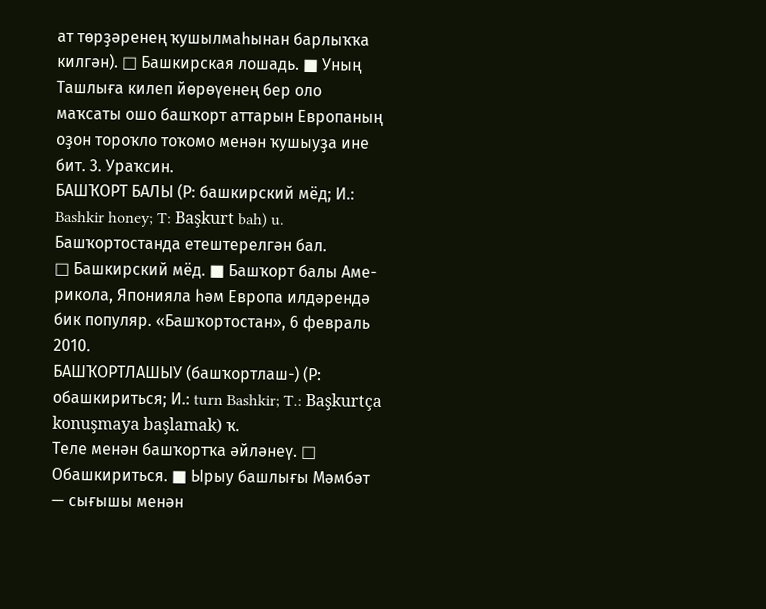ат төрҙәренең ҡушылмаһынан барлыҡҡа килгән). □ Башкирская лошадь. ■ Уның Ташлыға килеп йөрөүенең бер оло маҡсаты ошо башҡорт аттарын Европаның оҙон тороҡло тоҡомо менән ҡушыуҙа ине бит. 3. Ураҡсин.
БАШҠОРТ БАЛЫ (Р: башкирский мёд; И.: Bashkir honey; T: Başkurt bah) u.
Башҡортостанда етештерелгән бал.
□ Башкирский мёд. ■ Башҡорт балы Аме-рикола, Японияла һәм Европа илдәрендә бик популяр. «Башҡортостан», 6 февраль 2010.
БАШҠОРТЛАШЫУ (башҡортлаш-) (Р: обашкириться; И.: turn Bashkir; T.: Başkurtça konuşmaya başlamak) ҡ.
Теле менән башҡортҡа әйләнеү. □ Обашкириться. ■ Ырыу башлығы Мәмбәт — сығышы менән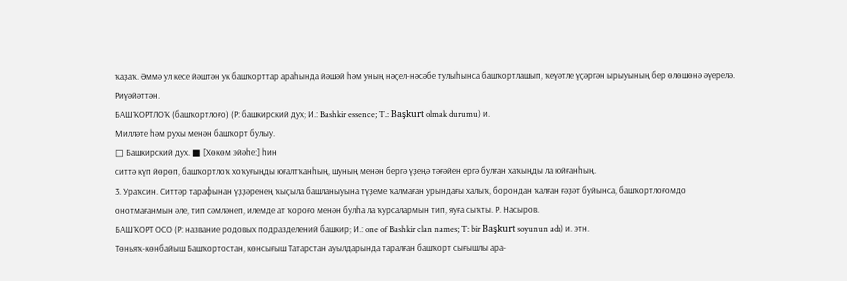ҡаҙаҡ. Әммә ул кесе йәштән ук башҡорттар араһында йәшәй һәм уның нәҫел-нәсәбе тулыһынса башҡортлашып, ҡеүәтле үҫәргән ырыуының бер өлөшөнә әүерелә. Риүәйәттән.
БАШҠОРТЛОҠ (башҡортлоғо) (Р: башкирский дух; И.: Bashkir essence; T.: Başkurt olmak durumu) и.
Милләте һәм рухы менән башҡорт булыу.
□ Башкирский дух. ■ [Хөкөм эйәһе:] һин
ситтә күп йөрөп, башҡортлоҡ хоҡуғыңды юғалтҡанһың, шуның менән бергә үҙеңә тәғәйен ергә булған хаҡыңды ла юйғанһың.
3. Ураҡсин. Ситтәр тарафынан үҙҙәренең ҡыҫыла башланыуына түҙеме ҡалмаған урындағы халыҡ, борондан ҡалған ғәҙәт буйынса, башҡортлоғомдо онотмағанмын әле, тип сәмләнеп, илемде ат ҡороғо менән булһа ла ҡурсалармын тип, яуға сыҡты. Р. Насыров.
БАШҠОРТ ОСО (Р: название родовых подразделений башкир; И.: one of Bashkir clan names; T: bir Başkurt soyunun adı) и. этн.
Төньяҡ-көнбайыш Башҡортостан, көнсығыш Татарстан ауылдарында таралған башҡорт сығышлы ара-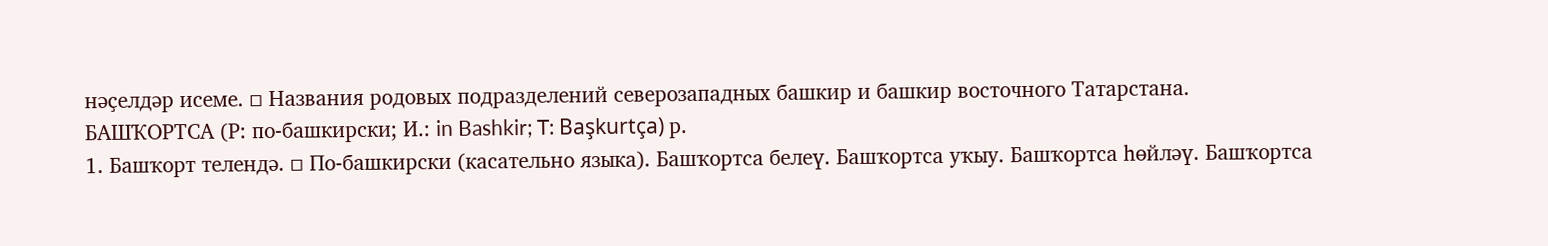нәҫелдәр исеме. □ Названия родовых подразделений северозападных башкир и башкир восточного Татарстана.
БАШҠОРТСА (Р: по-башкирски; И.: in Bashkir; T: Başkurtça) р.
1. Башҡорт телендә. □ По-башкирски (касательно языка). Башҡортса белеү. Башҡортса уҡыу. Башҡортса һөйләү. Башҡортса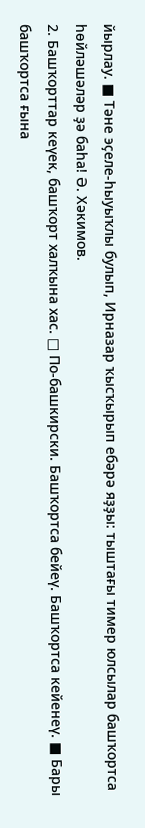йырлау. ■ Тәне эҫеле-һыуыҡлы булып, Ирназар ҡысҡырып ебәрә яҙҙы: тыштағы тимер юлсылар башҡортса һөйләшәләр ҙә баһа! Ә. Хәкимов.
2. Башҡорттар кеүек, башҡорт халҡына хас. □ По-башкирски. Башҡортса бейеү. Башҡортса кейенеү. ■ Бары башҡортса ғына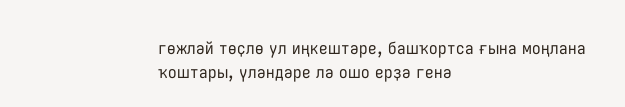гөжләй төҫлө ул иңкештәре, башҡортса ғына моңлана ҡоштары, үләндәре лә ошо ерҙә генә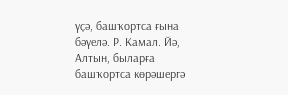үҫә, башҡортса ғына бәүелә. Р. Камал. Йә, Алтын, быларға башҡортса көрәшергә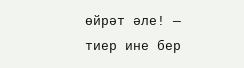өйрәт әле! — тиер ине бер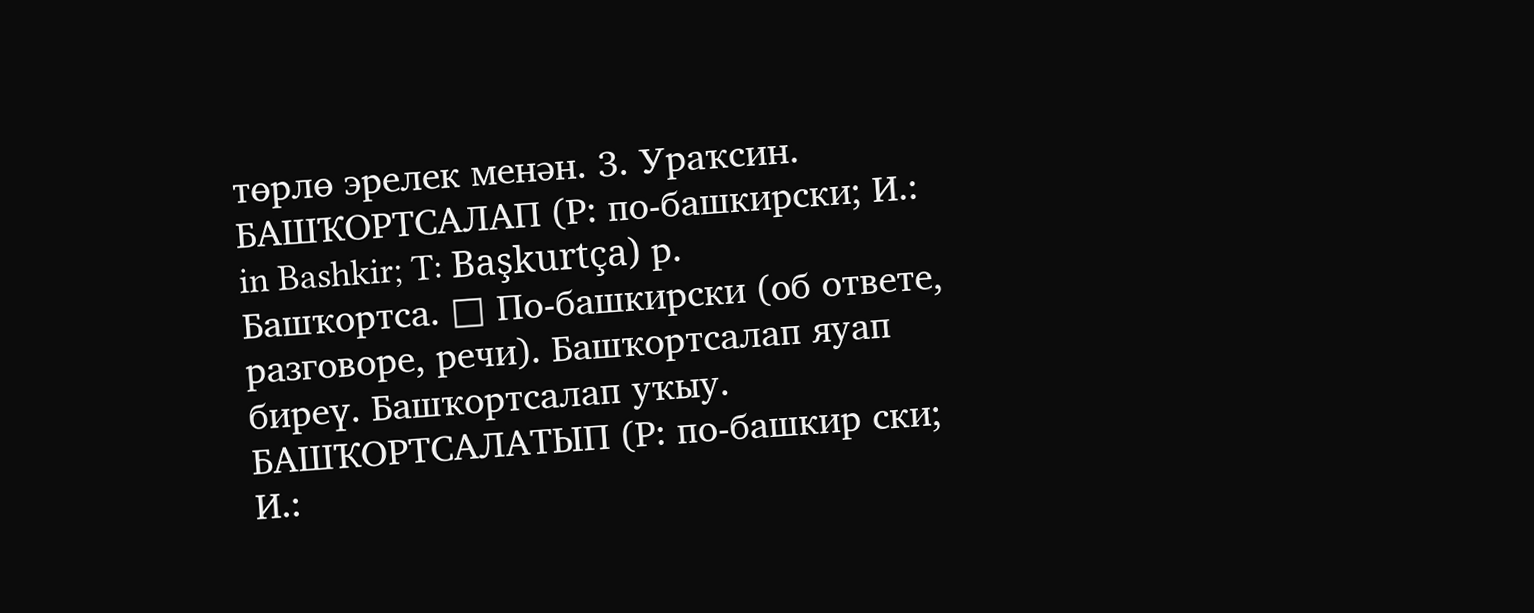төрлө эрелек менән. 3. Ураҡсин.
БАШҠОРТСАЛАП (Р: по-башкирски; И.: in Bashkir; T: Başkurtça) р.
Башҡортса. □ По-башкирски (об ответе, разговоре, речи). Башҡортсалап яуап биреү. Башҡортсалап уҡыу.
БАШҠОРТСАЛАТЫП (Р: по-башкир ски; И.: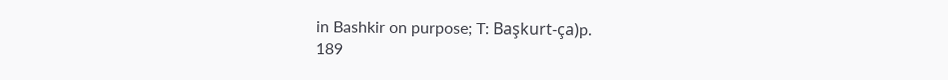in Bashkir on purpose; T: Başkurt-ça)p.
189